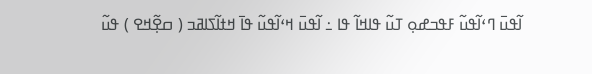ߊ߬ߟߎ߫ ߣߵߊ߬ߟߎ߬ ߓߟߏߝߋ߲ ߠߎ߬ ߟߊߞߊ߬ ߟߊ ߸ ߊ߬ߟߎ߫ ߞߵߊ߬ߟߎ߬ ߟߊ߫ ߞߙߊ߬ߖߊߥߏ ( ߛߐ߲߬ߞߐ ) ߟߎ߬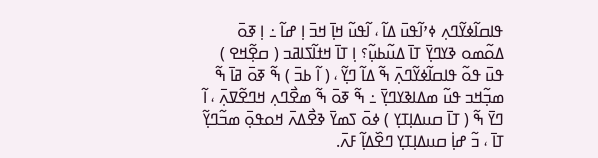ߟߊߛߊ߬ߦߌ߬ߣߍ߲ ߦߴߊ߬ߟߎ߫ ߡߊ߬ ، ߊ߬ߟߎ߬ ߞߊ߲߫ ߞߏ߫ ߊ߲ ߝߊ߬ ߸ ߊ߲ ߧߋ߫ ߡߋ߬ߘߋ ߢߌߣߌ߲߫ ߠߊ߫ ߡߎ߬ߕߎ߲߬؟ ߊ߲ ߠߊ߫ ߞߙߊ߬ߖߊߥߏ ( ߛߐ߲߬ߞߐ ) ߟߎ߫ ߟߋ߬ ߟߊߛߊ߬ߦߌ߬ߣߍ߲߫ ߒ߬ ߡߊ߬ ߣߌ߲߬ ، ( ߊ߬ ߕߏ߫ ) ߒ߬ ߧߋ߫ ߥߊ߫ ߒ߬ ߘߏ߲߬ߞߏ ߟߎ߬ ߘߡߊߢߌߣߌ߲߫ ߸ ߒ߬ ߧߋ߫ ߒ߬ ߘߐ߯ߣߍ߲ ߞߣߐ߬ߜߍ߲߫ ، ߊ߬ ߣߌ߫ ߒ߬ ( ߠߊ߫ ߛߎߡߊ߲ߠߌ߲ ) ߦߋ߫ ߖߘߌ߫ ߢߐ߯ߡߍ߫ ߞߋߟߋ߲߫ ߘߏ߬ߣߌ߲߬ ߠߊ߫ ، ߏ߬ ߝߊ߲߭ ߛߎߡߊ߲ߠߌ߲ ߣߐ߰ߡߊ߲߬ ߓߍ߫.